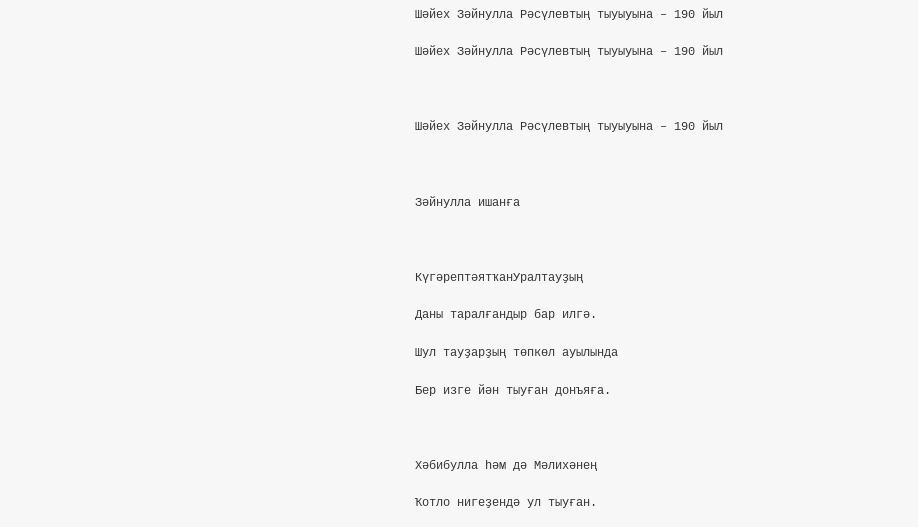Шәйех Зәйнулла Рәсүлевтың тыуыуына – 190 йыл

Шәйех Зәйнулла Рәсүлевтың тыуыуына – 190 йыл



Шәйех Зәйнулла Рәсүлевтың тыуыуына – 190 йыл



Зәйнулла ишанға



КүгәрептәятҡанУралтауҙың

Даны таралғандыр бар илгә.

Шул тауҙарҙың төпкөл ауылында

Бер изге йән тыуған донъяға.



Хәбибулла һәм дә Мәлихәнең

Ҡотло нигеҙендә ул тыуған.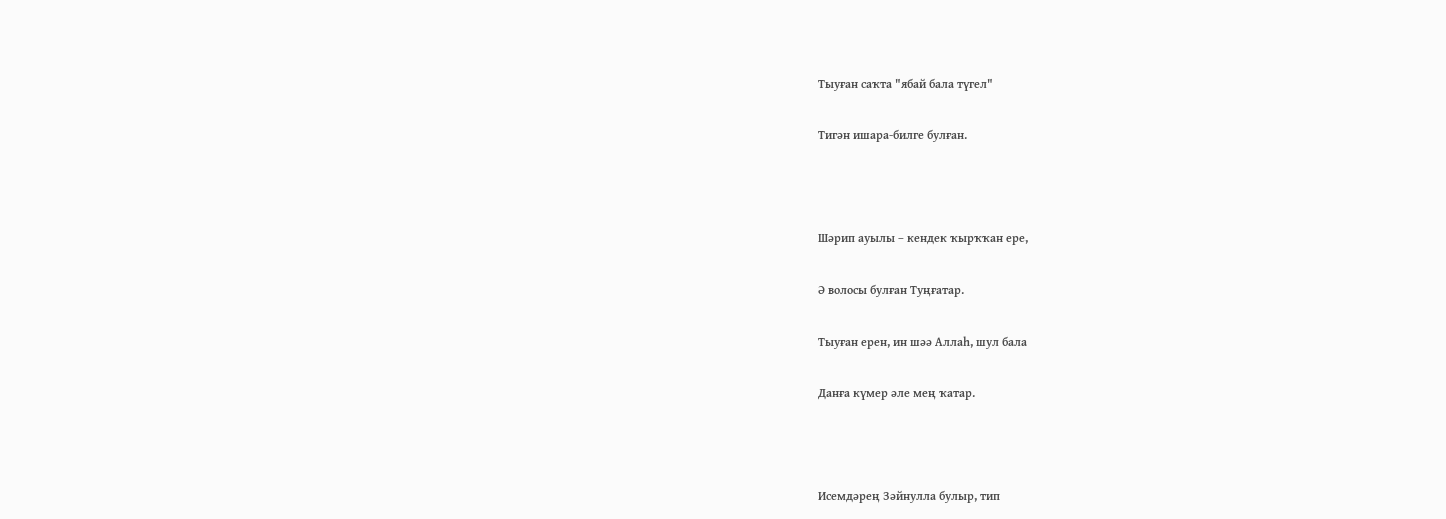Тыуған саҡта "ябай бала түгел"

Тигән ишара-билге булған.



Шәрип ауылы – кендек ҡырҡҡан ере,

Ә волосы булған Туңғатар.

Тыуған ерен, ин шәә Аллаһ, шул бала

Данға күмер әле мең ҡатар.



Исемдәрең Зәйнулла булыр, тип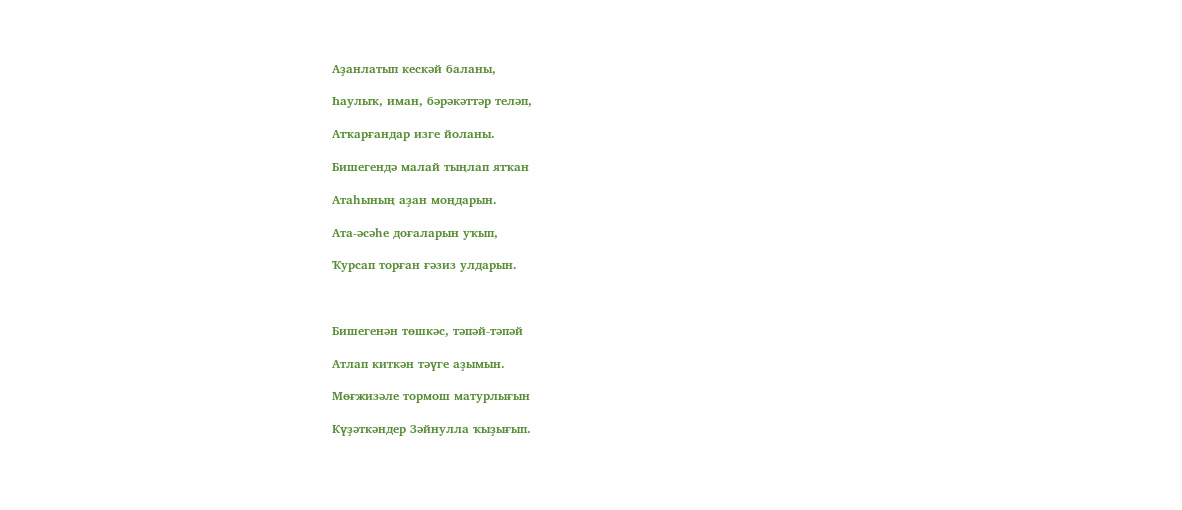Аҙанлатып кескәй баланы,

Һаулыҡ, иман, бәрәкәттәр теләп,

Атҡарғандар изге йоланы.

Бишегендә малай тыңлап ятҡан

Атаһының аҙан моңдарын.

Ата-әсәһе доғаларын уҡып,

Ҡурсап торған ғәзиз улдарын.



Бишегенән төшкәс, тәпәй-тәпәй

Атлап киткән тәүге аҙымын.

Мөғжизәле тормош матурлығын

Күҙәткәндер Зәйнулла ҡыҙығып.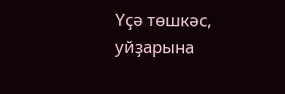Үҫә төшкәс, уйҙарына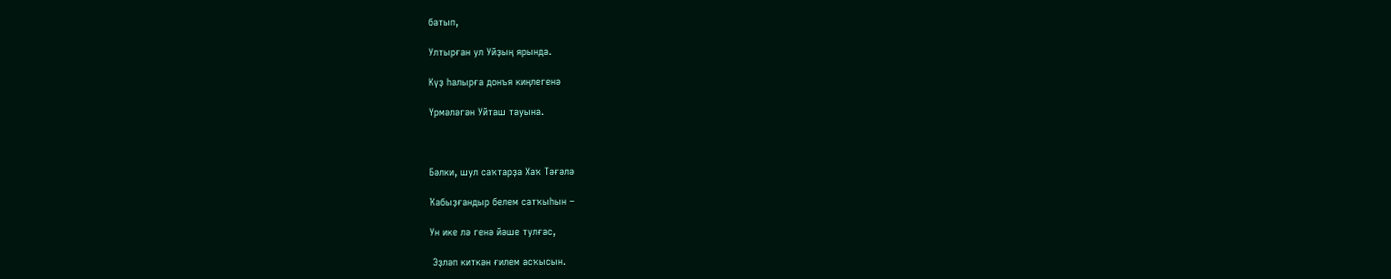батып,

Ултырған ул Уйҙың ярында.

Күҙ һалырға донъя киңлегенә

Үрмәләгән Уйташ тауына.



Бәлки, шул саҡтарҙа Хаҡ Тәғәлә

Ҡабыҙғандыр белем сатҡыһын –

Ун ике лә генә йәше тулғас,

 Эҙләп киткән ғилем асҡысын.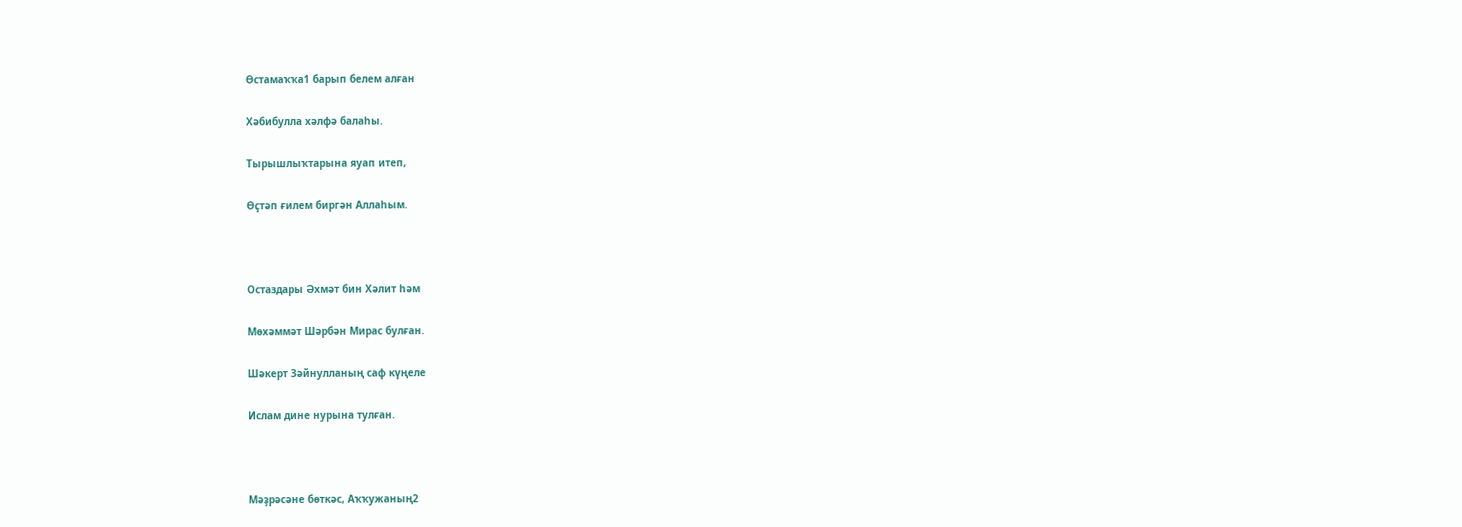Өстамаҡҡа1 барып белем алған

Хәбибулла хәлфә балаһы.

Тырышлыҡтарына яуап итеп,

Өҫтәп ғилем биргән Аллаһым.



Остаздары Әхмәт бин Хәлит һәм

Мөхәммәт Шәрбән Мирас булған.

Шәкерт Зәйнулланың саф күңеле

Ислам дине нурына тулған.



Мәҙрәсәне бөткәс, Аҡҡужаның2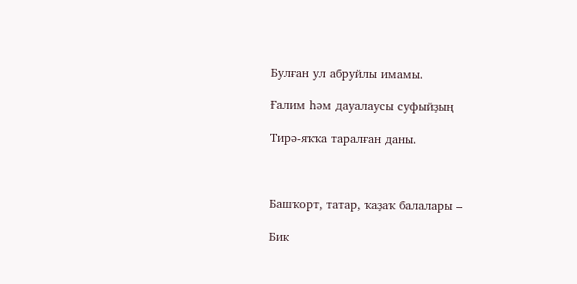Булған ул абруйлы имамы.

Ғалим һәм дауалаусы суфыйҙың

Тирә-яҡҡа таралған даны.



Башҡорт, татар, ҡаҙаҡ балалары –

Бик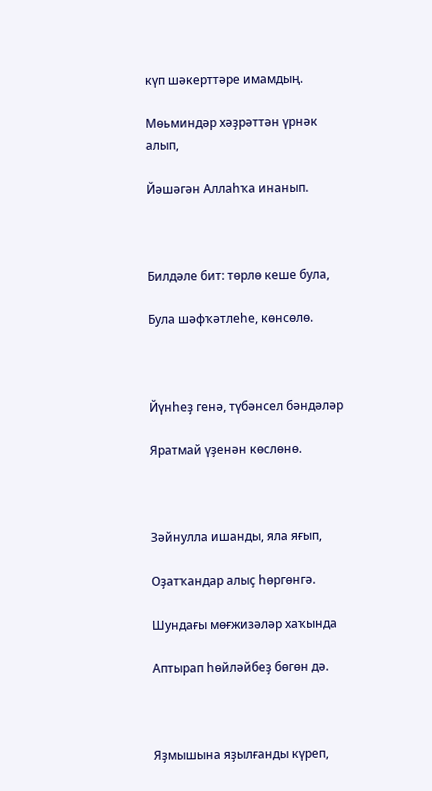күп шәкерттәре имамдың.

Мөьминдәр хәҙрәттән үрнәк алып,

Йәшәгән Аллаһҡа инанып.



Билдәле бит: төрлө кеше була,

Була шәфҡәтлеһе, көнсөлө.



Йүнһеҙ генә, түбәнсел бәндәләр

Яратмай үҙенән көслөнө.



Зәйнулла ишанды, яла яғып,

Оҙатҡандар алыҫ һөргөнгә.

Шундағы мөғжизәләр хаҡында

Аптырап һөйләйбеҙ бөгөн дә.



Яҙмышына яҙылғанды күреп,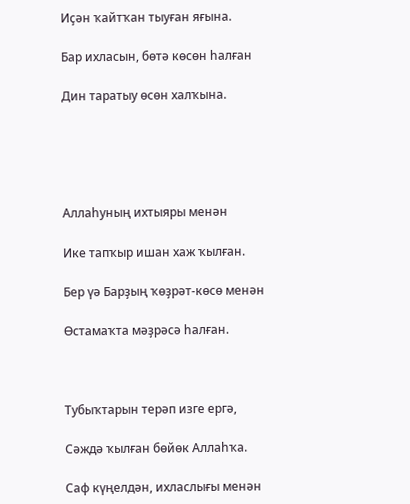Иҫән ҡайтҡан тыуған яғына.

Бар ихласын, бөтә көсөн һалған

Дин таратыу өсөн халҡына.





Аллаһуның ихтыяры менән

Ике тапҡыр ишан хаж ҡылған.

Бер үә Барҙың ҡөҙрәт-көсө менән

Өстамаҡта мәҙрәсә һалған.



Тубыҡтарын терәп изге ергә,

Сәждә ҡылған бөйөк Аллаһҡа.

Саф күңелдән, ихласлығы менән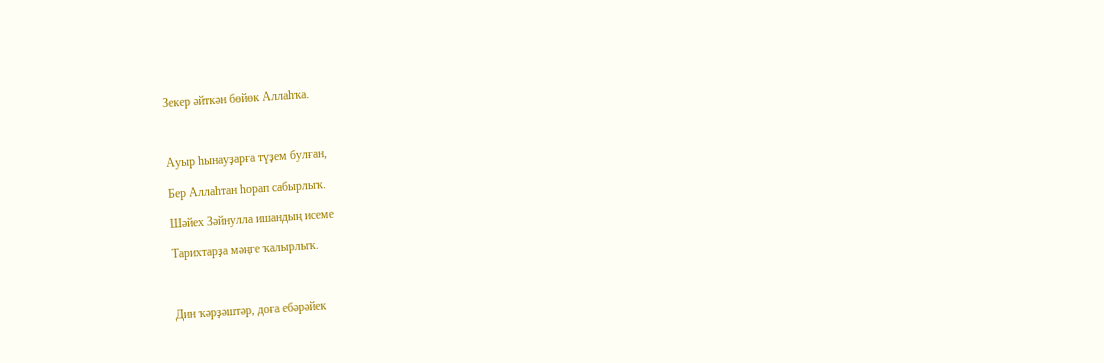Зекер әйткән бөйөк Аллаһҡа.



Ауыр һынауҙарға түҙем булған,

Бер Аллаһтан һорап сабырлыҡ.

Шәйех Зәйнулла ишандың исеме

Тарихтарҙа мәңге ҡалырлыҡ.



Дин ҡәрҙәштәр, доға ебәрәйек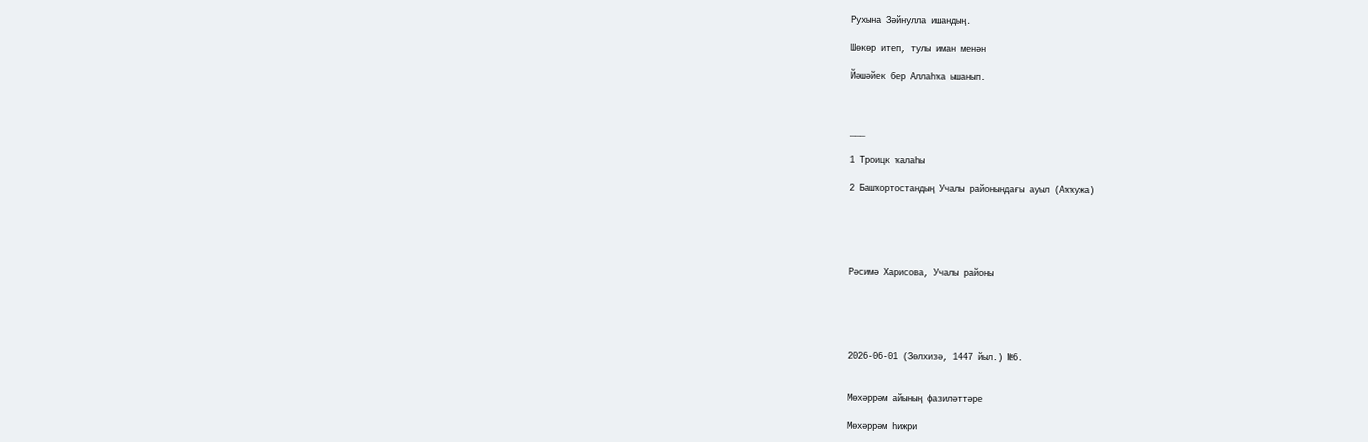Рухына Зәйнулла ишандың.

Шөкөр итеп, тулы иман менән

Йәшәйек бер Аллаһҡа ышанып.



___

1 Троицк ҡалаһы

2 Башҡортостандың Учалы районындағы ауыл (Аҡҡужа)





Рәсимә Харисова, Учалы районы





2026-06-01 (Зөлхизә, 1447 йыл.) №6.


Мөхәррәм айының фазиләттәре

Мөхәррәм һижри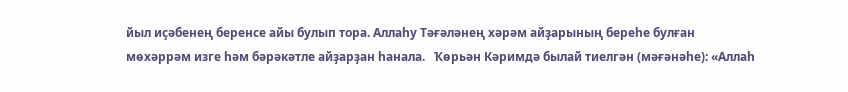йыл иҫәбенең беренсе айы булып тора. Аллаһу Тәғәләнең хәрәм айҙарының береһе булған мөхәррәм изге һәм бәрәкәтле айҙарҙан һанала.   Ҡөрьән Кәримдә былай тиелгән (мәғәнәһе): «Аллаһ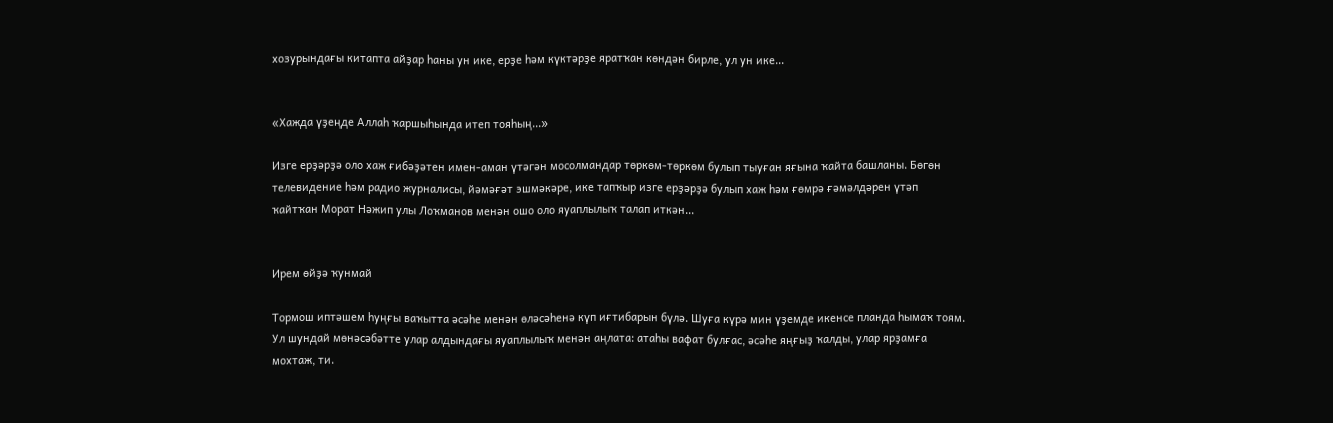хозурындағы китапта айҙар һаны ун ике, ерҙе һәм күктәрҙе яратҡан көндән бирле, ул ун ике...


«Хажда үҙеңде Аллаһ ҡаршыһында итеп тояһың...»

Изге ерҙәрҙә оло хаж ғибәҙәтен имен-аман үтәгән мосолмандар төркөм-төркөм булып тыуған яғына ҡайта башланы. Бөгөн телевидение һәм радио журналисы, йәмәғәт эшмәкәре, ике тапҡыр изге ерҙәрҙә булып хаж һәм ғөмрә ғәмәлдәрен үтәп ҡайтҡан Морат Нәжип улы Лоҡманов менән ошо оло яуаплылыҡ талап иткән...


Ирем өйҙә ҡунмай

Тормош иптәшем һуңғы ваҡытта әсәһе менән өләсәһенә күп иғтибарын бүлә. Шуға күрә мин үҙемде икенсе планда һымаҡ тоям. Ул шундай мөнәсәбәтте улар алдындағы яуаплылыҡ менән аңлата: атаһы вафат булғас, әсәһе яңғыҙ ҡалды, улар ярҙамға мохтаж, ти.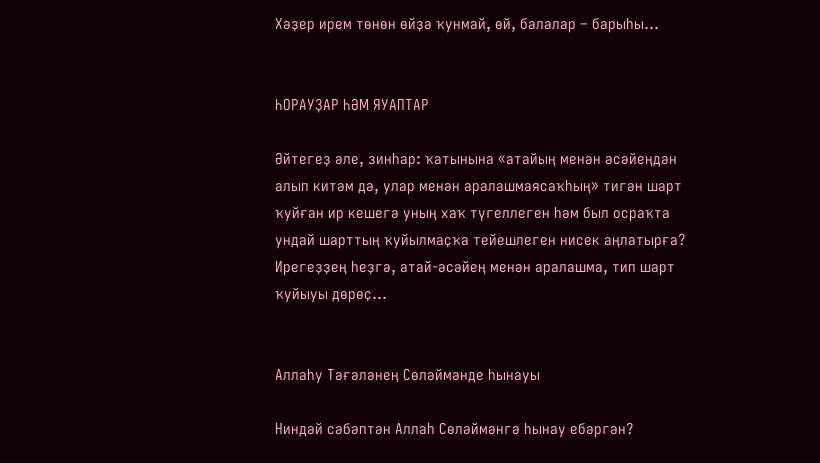Хәҙер ирем төнөн өйҙә ҡунмай, өй, балалар – барыһы...


ҺОРАУҘАР ҺӘМ ЯУАПТАР

Әйтегеҙ әле, зинһар: ҡатынына «атайың менән әсәйеңдән алып китәм дә, улар менән аралашмаясаҡһың» тигән шарт ҡуйған ир кешегә уның хаҡ түгеллеген һәм был осраҡта ундай шарттың ҡуйылмаҫҡа тейешлеген нисек аңлатырға? Ирегеҙҙең һеҙгә, атай-әсәйең менән аралашма, тип шарт ҡуйыуы дөрөҫ...


Аллаһу Тәғәләнең Сөләймәнде һынауы

Ниндәй сәбәптән Аллаһ Сөләймәнгә һынау ебәргән?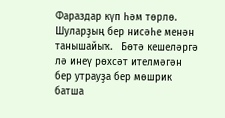Фараздар күп һәм төрлө. Шуларҙың бер нисәһе менән танышайыҡ.   Бөтә кешеләргә лә инеү рөхсәт ителмәгән бер утрауҙа бер мөшрик батша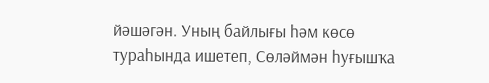йәшәгән. Уның байлығы һәм көсө тураһында ишетеп, Сөләймән һуғышҡа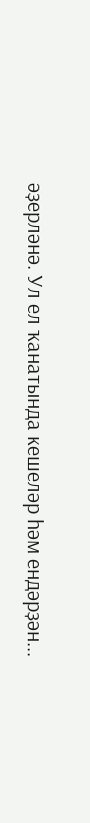әҙерләнә. Ул ел ҡанатында кешеләр һәм ендәрҙән...